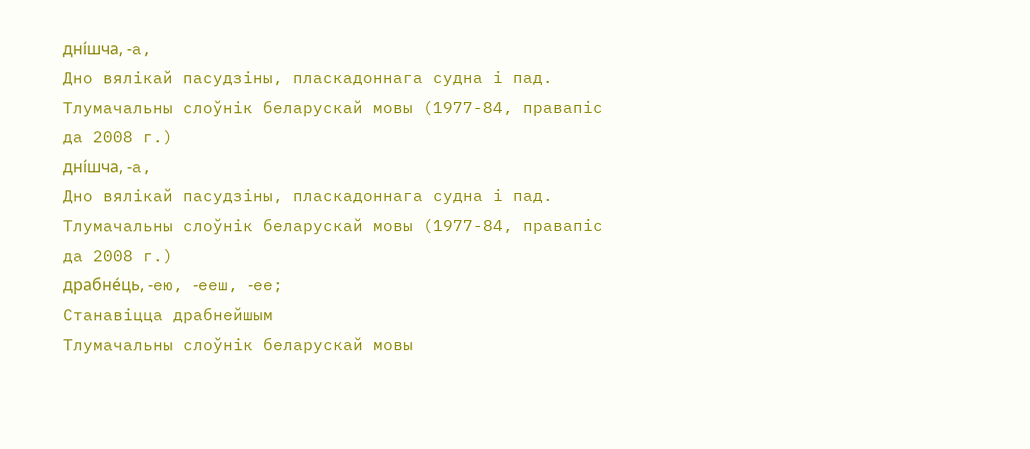дні́шча, ‑а,
Дно вялікай пасудзіны, пласкадоннага судна і пад.
Тлумачальны слоўнік беларускай мовы (1977-84, правапіс да 2008 г.)
дні́шча, ‑а,
Дно вялікай пасудзіны, пласкадоннага судна і пад.
Тлумачальны слоўнік беларускай мовы (1977-84, правапіс да 2008 г.)
драбне́ць, ‑ею, ‑ееш, ‑ее;
Станавіцца драбнейшым
Тлумачальны слоўнік беларускай мовы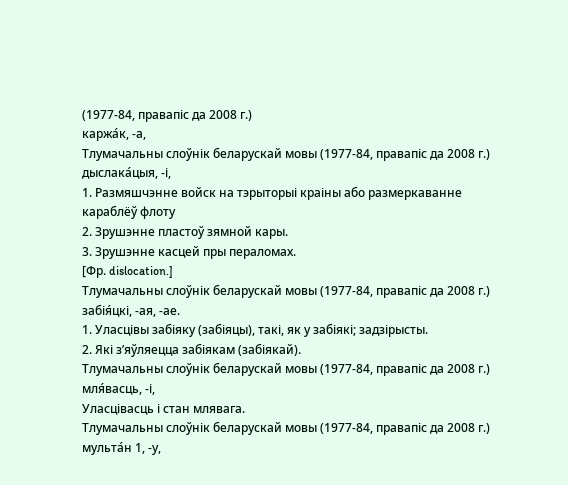(1977-84, правапіс да 2008 г.)
каржа́к, ‑а,
Тлумачальны слоўнік беларускай мовы (1977-84, правапіс да 2008 г.)
дыслака́цыя, ‑і,
1. Размяшчэнне войск на тэрыторыі краіны або размеркаванне караблёў флоту
2. Зрушэнне пластоў зямной кары.
3. Зрушэнне касцей пры пераломах.
[Фр. dislocation.]
Тлумачальны слоўнік беларускай мовы (1977-84, правапіс да 2008 г.)
забія́цкі, ‑ая, ‑ае.
1. Уласцівы забіяку (забіяцы), такі, як у забіякі; задзірысты.
2. Які з’яўляецца забіякам (забіякай).
Тлумачальны слоўнік беларускай мовы (1977-84, правапіс да 2008 г.)
мля́васць, ‑і,
Уласцівасць і стан млявага.
Тлумачальны слоўнік беларускай мовы (1977-84, правапіс да 2008 г.)
мульта́н 1, ‑у,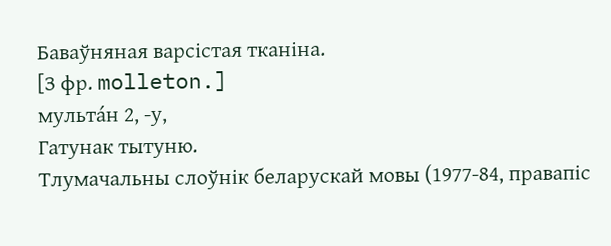Баваўняная варсістая тканіна.
[З фр. molleton.]
мульта́н 2, ‑у,
Гатунак тытуню.
Тлумачальны слоўнік беларускай мовы (1977-84, правапіс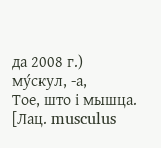да 2008 г.)
му́скул, ‑а,
Тое, што і мышца.
[Лац. musculus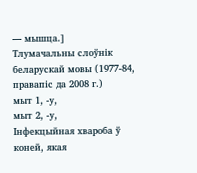— мышца.]
Тлумачальны слоўнік беларускай мовы (1977-84, правапіс да 2008 г.)
мыт 1, ‑у,
мыт 2, ‑у,
Інфекцыйная хвароба ў коней, якая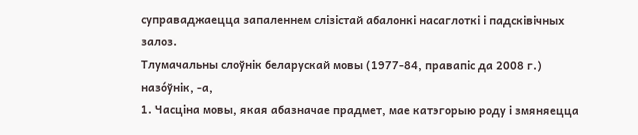суправаджаецца запаленнем слізістай абалонкі насаглоткі і падсківічных залоз.
Тлумачальны слоўнік беларускай мовы (1977-84, правапіс да 2008 г.)
назо́ўнік, ‑а,
1. Часціна мовы, якая абазначае прадмет, мае катэгорыю роду і змяняецца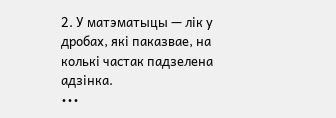2. У матэматыцы — лік у дробах, які паказвае, на колькі частак падзелена адзінка.
•••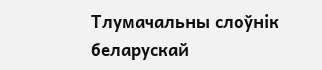Тлумачальны слоўнік беларускай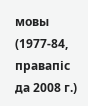мовы (1977-84, правапіс да 2008 г.)